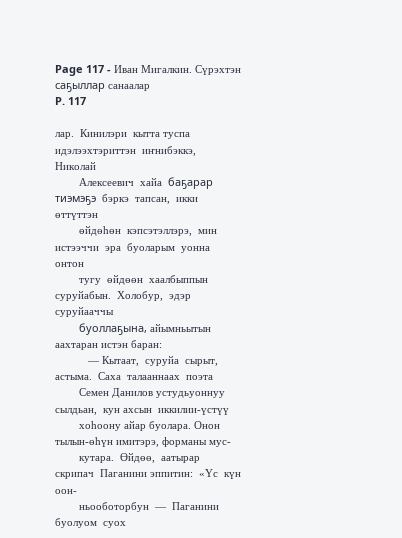Page 117 - Иван Мигалкин. Сүрэхтэн саҕыллар санаалар
P. 117

лар.  Кинилэри  кытта туспа  идэлээхтэриттэн  иҥнибэккэ,  Николай
        Алексеевич  хайа  баҕарар  тиэмэҕэ  бэркэ  тапсан,  икки  өттүттэн
        өйдөһөн  кэпсэтэллэрэ,  мин  истээччи  эра  буоларым  уонна  онтон
        тугу  өйдөөн  хаалбыппын  суруйабын.  Холобур,  эдэр  суруйааччы
        буоллаҕына, айымньытын аахтаран истэн баран:
           — Кытаат,  суруйа  сырыт,  астыма.  Саха  талааннаах  поэта
        Семен Данилов устудьуоннуу сылдьан,  кун ахсын  иккилии-үстүү
        хоһоону айар буолара. Онон тылын-өһүн имитэрэ, форманы мус-
        кутара.  Өйдөө,  аатырар скрипач  Паганини эппитин:  «Үс  күн оон-
        ньооботорбун  —  Паганини  буолуом  суох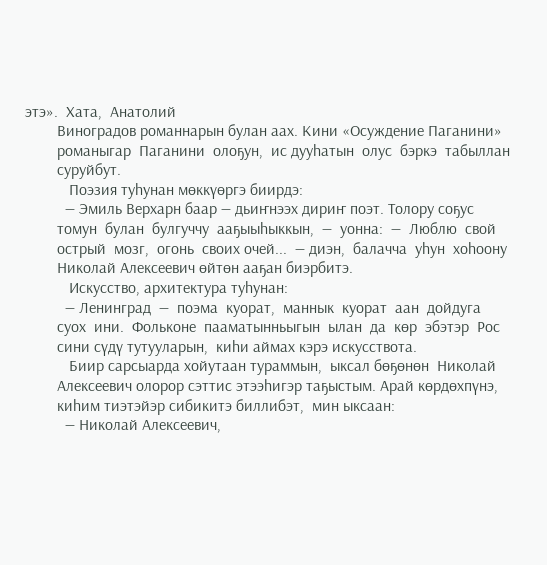этэ».  Хата,  Анатолий
        Виноградов романнарын булан аах. Кини «Осуждение Паганини»
        романыгар  Паганини  олоҕун,  ис дууһатын  олус  бэркэ  табыллан
        суруйбут.
           Поэзия туһунан мөккүөргэ биирдэ:
          — Эмиль Верхарн баар — дьиҥнээх дириҥ поэт. Толору соҕус
        томун  булан  булгуччу  ааҕыыһыккын,  —  уонна:  —  Люблю  свой
        острый  мозг,  огонь  своих очей...  — диэн,  балачча  уһун  хоһоону
        Николай Алексеевич өйтөн ааҕан биэрбитэ.
           Искусство, архитектура туһунан:
          — Ленинград  —  поэма  куорат,  маннык  куорат  аан  дойдуга
        суох  ини.  Фольконе  пааматынньыгын  ылан  да  көр  эбэтэр  Рос
        сини сүдү тутууларын,  киһи аймах кэрэ искусствота.
           Биир сарсыарда хойутаан тураммын,  ыксал бөҕөнөн  Николай
        Алексеевич олорор сэттис этээһигэр таҕыстым. Арай көрдөхпүнэ,
        киһим тиэтэйэр сибикитэ биллибэт,  мин ыксаан:
          — Николай Алексеевич,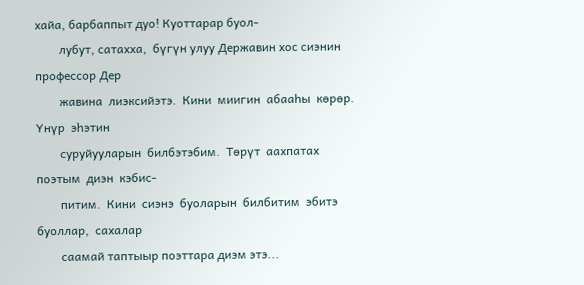хайа, барбаппыт дуо! Куоттарар буол-
        лубут, сатахха,  бүгүн улуу Державин хос сиэнин профессор Дер
        жавина  лиэксийэтэ.  Кини  миигин  абааһы  көрөр.  Үнүр  эһэтин
        суруйууларын  билбэтэбим.  Төрүт  аахпатах  поэтым  диэн  кэбис-
        питим.  Кини  сиэнэ  буоларын  билбитим  эбитэ  буоллар,  сахалар
        саамай таптыыр поэттара диэм этэ...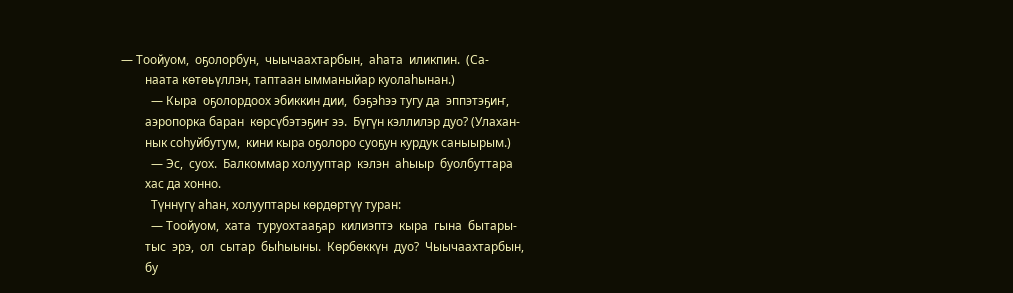— Тоойуом,  оҕолорбун,  чыычаахтарбын,  аһата  иликпин.  (Са-
        наата көтөьүллэн, таптаан ымманыйар куолаһынан.)
          — Кыра  оҕолордоох эбиккин дии,  бэҕэһээ тугу да  эппэтэҕиҥ,
        аэропорка баран  көрсүбэтэҕиҥ ээ.  Бүгүн кэллилэр дуо? (Улахан-
        нык соһуйбутум,  кини кыра оҕолоро суоҕун курдук саныырым.)
          — Эс,  суох.  Балкоммар холууптар  кэлэн  аһыыр  буолбуттара
        хас да хонно.
          Түннүгү аһан, холууптары көрдөртүү туран:
          — Тоойуом,  хата  туруохтааҕар  килиэптэ  кыра  гына  бытары-
        тыс  эрэ,  ол  сытар  быһыыны.  Көрбөккүн  дуо?  Чыычаахтарбын,
        бу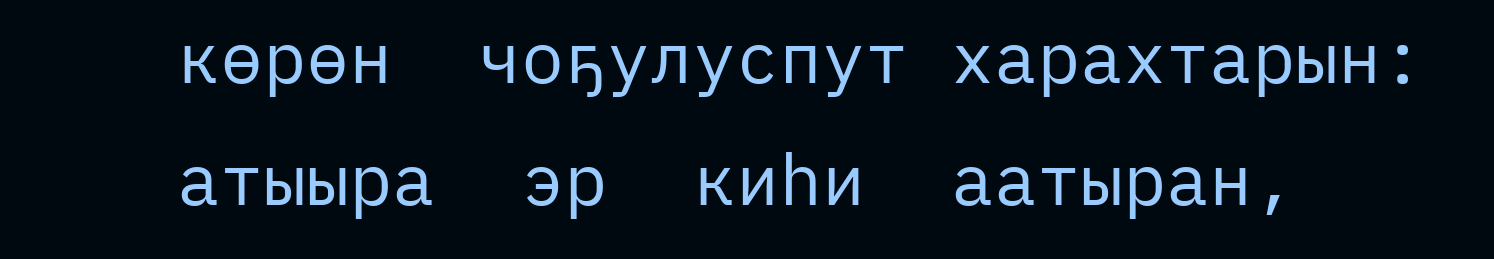көрөн  чоҕулуспут харахтарын:  атыыра  эр  киһи  аатыран,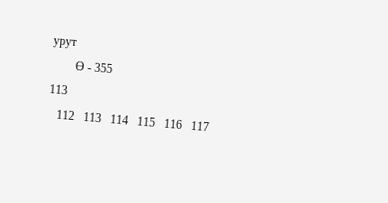урут
        Ө - 355                                                113
   112   113   114   115   116   117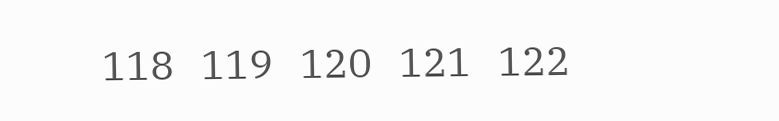118   119   120   121   122